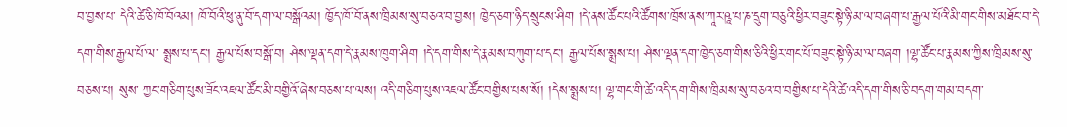བ་བྱས་པ་ དེའི་ཚེ་ཅི་ཁོ་བོའམ། ཁོ་བོའི་ཕུ་ནུ་བོ་དག་ལ་བསྒོའམ། ཁྱོད་ཁོ་བོ་ནས་ཁྲིམས་སུ་བཅའ་བ་བྱས། ཁྱེད་ཅག་ཉིད་སྲུངས་ཤིག །དེ་ནས་ཚོང་པའི་ཚོགས་ཁྲོས་ནས་ཀཱར་ཥཱ་པ་ཎ་དྲུག་བཅུའི་ཕྱིར་བཟུང་སྟེ་ཉི་མ་ལ་བཞག་པ་རྒྱལ་པོའི་མི་གང་གིས་མཐོང་བ་དེ་དག་གིས་རྒྱལ་པོ་ལ་ སྨྲས་པ་དང་། རྒྱལ་པོས་བསྒོ་བ། ཤེས་ལྡན་དག་དེ་རྣམས་ཁུག་ཤིག །དེ་དག་གིས་དེ་རྣམས་བཀུག་པ་དང་། རྒྱལ་པོས་སྨྲས་པ། ཤེས་ལྡན་དག་ཁྱེད་ཅག་གིས་ཅིའི་ཕྱིར་གང་པོ་བཟུང་སྟེ་ཉི་མ་ལ་བཞག །ལྷ་ཚོང་པ་རྣམས་ཀྱིས་ཁྲིམས་སུ་བཅས་པ། སུས་ ཀྱང་གཅིག་པུས་ཟོང་འཇལ་ཚོང་མི་བགྱིའོ་ཞེས་བཅས་པ་ལས། འདི་གཅིག་པུས་འཇལ་ཚོང་བགྱིས་པས་སོ། །དེས་སྨྲས་པ། ལྷ་གང་གི་ཚེ་འདི་དག་གིས་ཁྲིམས་སུ་བཅའ་བ་བགྱིས་པ་དེའི་ཚེ་འདི་དག་གིས་ཅི་བདག་གམ་བདག་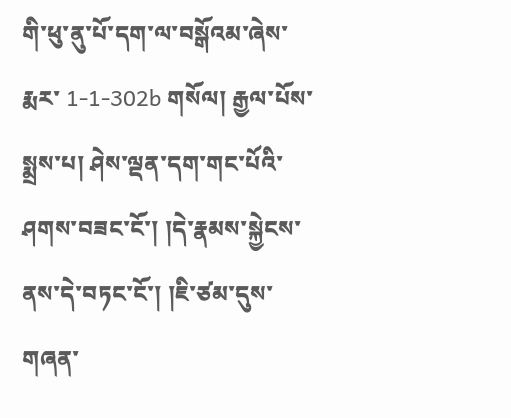གི་ཕུ་ནུ་པོ་དག་ལ་བསྒོའམ་ཞེས་རྨར་ 1-1-302b གསོལ། རྒྱལ་པོས་སྨྲས་པ། ཤེས་ལྡན་དག་གང་པོའི་ཤགས་བཟང་ངོ་། །དེ་རྣམས་སྐྱེངས་ནས་དེ་བཏང་ངོ་། །ཇི་ཙམ་དུས་གཞན་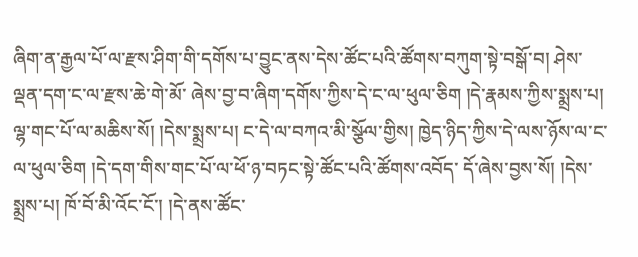ཞིག་ན་རྒྱལ་པོ་ལ་རྫས་ཤིག་གི་དགོས་པ་བྱུང་ནས་དེས་ཚོང་པའི་ཚོགས་བཀུག་སྟེ་བསྒོ་བ། ཤེས་ལྡན་དག་ང་ལ་རྫས་ཆེ་གེ་མོ་ ཞེས་བྱ་བ་ཞིག་དགོས་ཀྱིས་དེ་ང་ལ་ཕུལ་ཅིག །དེ་རྣམས་ཀྱིས་སྨྲས་པ། ལྷ་གང་པོ་ལ་མཆིས་སོ། །དེས་སྨྲས་པ། ང་དེ་ལ་བཀའ་མི་སྩོལ་གྱིས། ཁྱེད་ཉིད་ཀྱིས་དེ་ལས་ཉོས་ལ་ང་ལ་ཕུལ་ཅིག །དེ་དག་གིས་གང་པོ་ལ་ཕོ་ཉ་བཏང་སྟེ་ཚོང་པའི་ཚོགས་འབོད་ དོ་ཞེས་བྱས་སོ། །དེས་སྨྲས་པ། ཁོ་བོ་མི་འོང་ངོ་། །དེ་ནས་ཚོང་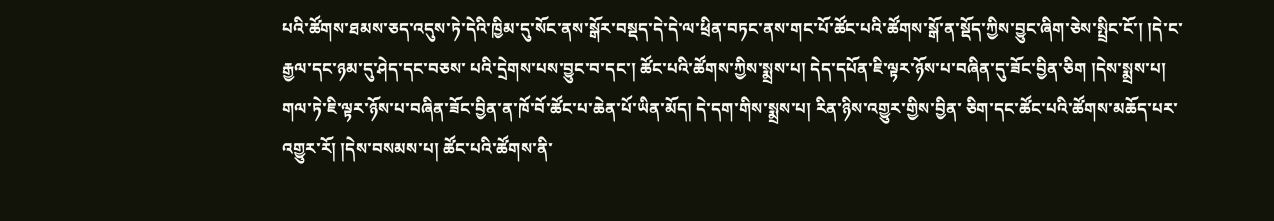པའི་ཚོགས་ཐམས་ཅད་འདུས་ཏེ་དེའི་ཁྱིམ་དུ་སོང་ནས་སྒོར་བསྡད་དེ་དེ་ལ་ཕྲིན་བཏང་ནས་གང་པོ་ཚོང་པའི་ཚོགས་སྒོ་ན་སྡོད་ཀྱིས་བྱུང་ཞིག་ཅེས་སྤྲིང་ངོ་། །དེ་ང་རྒྱལ་དང་ཉམ་དུ་ཤེད་དང་བཅས་ པའི་དྲེགས་པས་བྱུང་བ་དང་། ཚོང་པའི་ཚོགས་ཀྱིས་སྨྲས་པ། དེད་དཔོན་ཇི་ལྟར་ཉོས་པ་བཞིན་དུ་ཟོང་བྱིན་ཅིག །དེས་སྨྲས་པ། གལ་ཏེ་ཇི་ལྟར་ཉོས་པ་བཞིན་ཟོང་བྱིན་ན་ཁོ་བོ་ཚོང་པ་ཆེན་པོ་ཡིན་མོད། དེ་དག་གིས་སྨྲས་པ། རིན་ཉིས་འགྱུར་གྱིས་བྱིན་ ཅིག་དང་ཚོང་པའི་ཚོགས་མཆོད་པར་འགྱུར་རོ། །དེས་བསམས་པ། ཚོང་པའི་ཚོགས་ནི་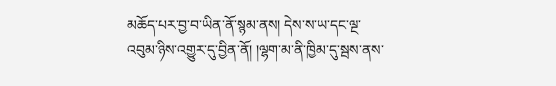མཆོད་པར་བྱ་བ་ཡིན་ནོ་སྙམ་ནས། དེས་ས་ཡ་དང་ལྔ་འབུམ་ཉིས་འགྱུར་དུ་བྱིན་ནོ། །ལྷག་མ་ནི་ཁྱིམ་དུ་སྦས་ནས་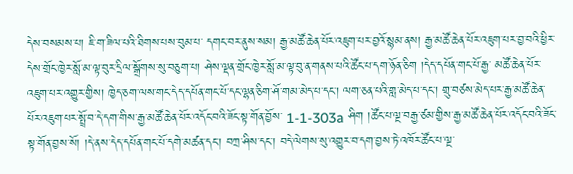དེས་བསམས་པ། ཇི་ག་ཟིལ་པའི་ཐིགས་པས་བུམ་པ་ དགང་བར་ནུས་སམ། རྒྱ་མཚོ་ཆེན་པོར་འཇུག་པར་བྱའོ་སྙམ་ནས། རྒྱ་མཚོ་ཆེན་པོར་འཇུག་པར་བྱ་བའི་ཕྱིར་དེས་གྲོང་ཁྱེར་སློ་མ་ལྟ་བུར་དྲིལ་སྒྲོགས་སུ་བཅུག་པ། ཤེས་ལྡན་གྲོང་ཁྱེར་སློ་མ་ལྟ་བུ་ན་གནས་པའི་ཚོང་པ་དག་ཉོན་ཅིག །དེད་དཔོན་གང་པོ་རྒྱ་ མཚོ་ཆེན་པོར་འཇུག་པར་འགྱུར་གྱིས། ཁྱེད་ཅག་ལས་གང་དེད་དཔོན་གང་པོ་དང་ལྷན་ཅིག་ཤོ་གམ་མེད་པ་དང་། ལག་ཅན་པའི་གླ་མེད་པ་དང་། གྲུ་བཙས་མེད་པར་རྒྱ་མཚོ་ཆེན་པོར་འཇུག་པར་སྤྲོ་བ་དེ་དག་གིས་རྒྱ་མཚོ་ཆེན་པོར་འདོང་བའི་ཟོང་སྟ་གོན་བྱོས་ 1-1-303a ཤིག །ཚོང་པ་ལྔ་བརྒྱ་ཙམ་གྱིས་རྒྱ་མཚོ་ཆེན་པོར་འདོང་བའི་ཟོང་སྟ་གོན་བྱས་སོ། །དེ་ནས་དེད་དཔོན་གང་པོ་དགེ་མཚན་དང་། བཀྲ་ཤིས་དང་། བདེ་ལེགས་སུ་འགྱུར་བ་དག་བྱས་ཏེ་འཁོར་ཚོང་པ་ལྔ་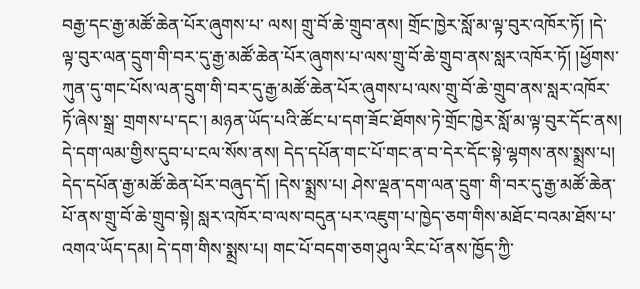བརྒྱ་དང་རྒྱ་མཚོ་ཆེན་པོར་ཞུགས་པ་ ལས། གྲུ་བོ་ཆེ་གྲུབ་ནས། གྲོང་ཁྱེར་སློ་མ་ལྟ་བུར་འཁོར་ཏོ། །དེ་ལྟ་བུར་ལན་དྲུག་གི་བར་དུ་རྒྱ་མཚོ་ཆེན་པོར་ཞུགས་པ་ལས་གྲུ་བོ་ཆེ་གྲུབ་ནས་སླར་འཁོར་ཏོ། །ཕྱོགས་ཀུན་དུ་གང་པོས་ལན་དྲུག་གི་བར་དུ་རྒྱ་མཚོ་ཆེན་པོར་ཞུགས་པ་ལས་གྲུ་བོ་ཆེ་གྲུབ་ནས་སླར་འཁོར་ཏོ་ཞེས་སྒྲ་ གྲགས་པ་དང་། མཉན་ཡོད་པའི་ཚོང་པ་དག་ཟོང་ཐོགས་ཏེ་གྲོང་ཁྱེར་སློ་མ་ལྟ་བུར་དོང་ནས། དེ་དག་ལམ་གྱིས་དུབ་པ་ངལ་སོས་ནས། དེད་དཔོན་གང་པོ་གང་ན་བ་དེར་དོང་སྟེ་ལྷགས་ནས་སྨྲས་པ། དེད་དཔོན་རྒྱ་མཚོ་ཆེན་པོར་བཞུད་དོ། །དེས་སྨྲས་པ། ཤེས་ལྡན་དག་ལན་དྲུག་ གི་བར་དུ་རྒྱ་མཚོ་ཆེན་པོ་ནས་གྲུ་བོ་ཆེ་གྲུབ་སྟེ། སླར་འཁོར་བ་ལས་བདུན་པར་འཇུག་པ་ཁྱེད་ཅག་གིས་མཐོང་བའམ་ཐོས་པ་འགའ་ཡོད་དམ། དེ་དག་གིས་སྨྲས་པ། གང་པོ་བདག་ཅག་ཤུལ་རིང་པོ་ནས་ཁྱོད་ཀྱི་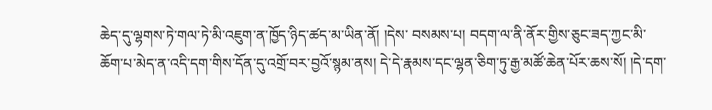ཆེད་དུ་ལྷགས་ཏེ་གལ་ཏེ་མི་འཇུག་ན་ཁྱོད་ཉིད་ཚད་མ་ཡིན་ནོ། །དེས་ བསམས་པ། བདག་ལ་ནི་ནོར་གྱིས་ཅུང་ཟད་ཀྱང་མི་ཆོག་པ་མེད་ན་འདི་དག་གིས་དོན་དུ་འགྲོ་བར་བྱའོ་སྙམ་ནས། དེ་དེ་རྣམས་དང་ལྷན་ཅིག་ཏུ་རྒྱ་མཚོ་ཆེན་པོར་ཆས་སོ། །དེ་དག་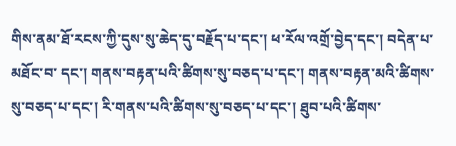གིས་ནམ་ཐོ་རངས་ཀྱི་དུས་སུ་ཆེད་དུ་བརྗོད་པ་དང་། ཕ་རོལ་འགྲོ་བྱེད་དང་། བདེན་པ་མཐོང་བ་ དང་། གནས་བརྟན་པའི་ཚིགས་སུ་བཅད་པ་དང་། གནས་བརྟན་མའི་ཚིགས་སུ་བཅད་པ་དང་། རི་གནས་པའི་ཚིགས་སུ་བཅད་པ་དང་། ཐུབ་པའི་ཚིགས་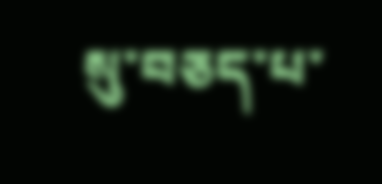སུ་བཅད་པ་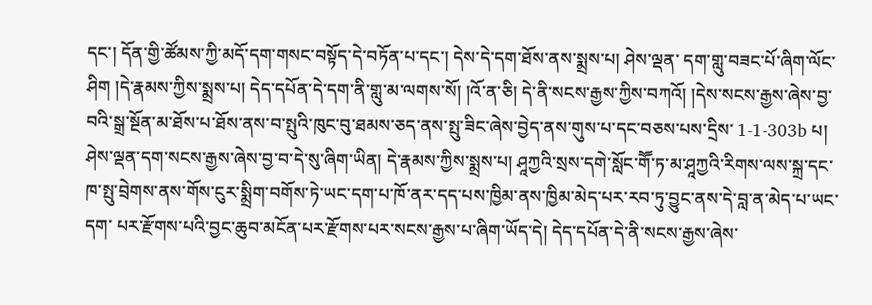དང་། དོན་གྱི་ཚོམས་ཀྱི་མདོ་དག་གསང་བསྟོད་དེ་བཏོན་པ་དང་། དེས་དེ་དག་ཐོས་ནས་སྨྲས་པ། ཤེས་ལྡན་ དག་གླུ་བཟང་པོ་ཞིག་ལོང་ཤིག །དེ་རྣམས་ཀྱིས་སྨྲས་པ། དེད་དཔོན་དེ་དག་ནི་གླུ་མ་ལགས་སོ། །འོ་ན་ཅི། དེ་ནི་སངས་རྒྱས་ཀྱིས་བཀའོ། །དེས་སངས་རྒྱས་ཞེས་བྱ་བའི་སྒྲ་སྔོན་མ་ཐོས་པ་ཐོས་ནས་བ་སྤུའི་ཁུང་བུ་ཐམས་ཅད་ནས་སྤུ་ཟིང་ཞེས་བྱེད་ནས་གུས་པ་དང་བཅས་པས་དྲིས་ 1-1-303b པ། ཤེས་ལྡན་དག་སངས་རྒྱས་ཞེས་བྱ་བ་དེ་སུ་ཞིག་ཡིན། དེ་རྣམས་ཀྱིས་སྨྲས་པ། ཤཱཀྱའི་སྲས་དགེ་སློང་གཽ་ཏ་མ་ཤཱཀྱའི་རིགས་ལས་སྐྲ་དང་ཁ་སྤུ་བྲེགས་ནས་གོས་ངུར་སྨྲིག་བགོས་ཏེ་ཡང་དག་པ་ཁོ་ནར་དད་པས་ཁྱིམ་ནས་ཁྱིམ་མེད་པར་རབ་ཏུ་བྱུང་ནས་དེ་བླ་ན་མེད་པ་ཡང་དག་ པར་རྫོགས་པའི་བྱང་ཆུབ་མངོན་པར་རྫོགས་པར་སངས་རྒྱས་པ་ཞིག་ཡོད་དེ། དེད་དཔོན་དེ་ནི་སངས་རྒྱས་ཞེས་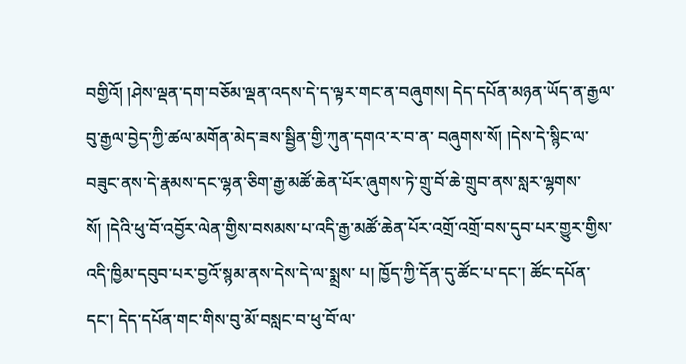བགྱིའོ། །ཤེས་ལྡན་དག་བཅོམ་ལྡན་འདས་དེ་ད་ལྟར་གང་ན་བཞུགས། དེད་དཔོན་མཉན་ཡོད་ན་རྒྱལ་བུ་རྒྱལ་བྱེད་ཀྱི་ཚལ་མགོན་མེད་ཟས་སྦྱིན་གྱི་ཀུན་དགའ་ར་བ་ན་ བཞུགས་སོ། །དེས་དེ་སྙིང་ལ་བཟུང་ནས་དེ་རྣམས་དང་ལྷན་ཅིག་རྒྱ་མཚོ་ཆེན་པོར་ཞུགས་ཏེ་གྲུ་བོ་ཆེ་གྲུབ་ནས་སླར་ལྷགས་སོ། །དེའི་ཕུ་བོ་འབྱོར་ལེན་གྱིས་བསམས་པ་འདི་རྒྱ་མཚོ་ཆེན་པོར་འགྲོ་འགྲོ་བས་དུབ་པར་གྱུར་གྱིས་འདི་ཁྱིམ་དབུབ་པར་བྱའོ་སྙམ་ནས་དེས་དེ་ལ་སྨྲས་ པ། ཁྱོད་ཀྱི་དོན་དུ་ཚོང་པ་དང་། ཚོང་དཔོན་དང་། དེད་དཔོན་གང་གིས་བུ་མོ་བསླང་བ་ཕུ་བོ་ལ་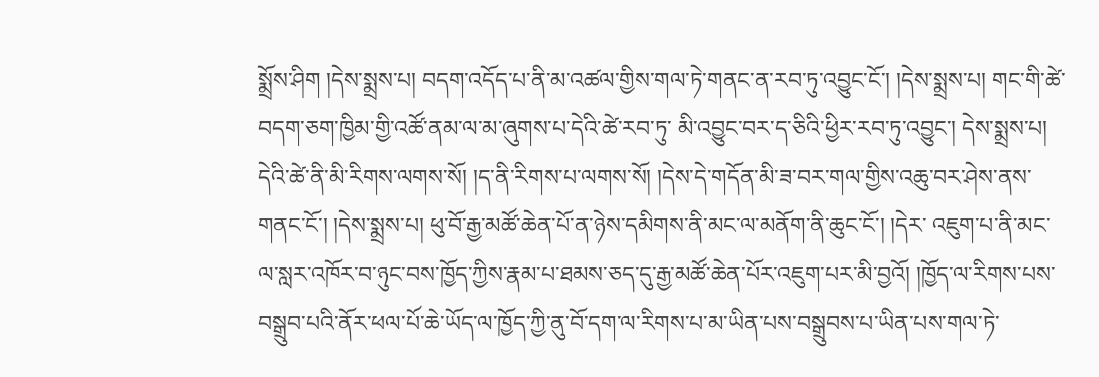སྨྲོས་ཤིག །དེས་སྨྲས་པ། བདག་འདོད་པ་ནི་མ་འཚལ་གྱིས་གལ་ཏེ་གནང་ན་རབ་ཏུ་འབྱུང་ངོ་། །དེས་སྨྲས་པ། གང་གི་ཚེ་བདག་ཅག་ཁྱིམ་གྱི་འཚོ་ནམ་ལ་མ་ཞུགས་པ་དེའི་ཚེ་རབ་ཏུ་ མི་འབྱུང་བར་ད་ཅིའི་ཕྱིར་རབ་ཏུ་འབྱུང་། དེས་སྨྲས་པ། དེའི་ཚེ་ནི་མི་རིགས་ལགས་སོ། །ད་ནི་རིགས་པ་ལགས་སོ། །དེས་དེ་གདོན་མི་ཟ་བར་གལ་གྱིས་འཆུ་བར་ཤེས་ནས་གནང་ངོ་། །དེས་སྨྲས་པ། ཕུ་བོ་རྒྱ་མཚོ་ཆེན་པོ་ན་ཉེས་དམིགས་ནི་མང་ལ་མནོག་ནི་ཆུང་ངོ་། །དེར་ འཇུག་པ་ནི་མང་ལ་སླར་འཁོར་བ་ཉུང་བས་ཁྱོད་ཀྱིས་རྣམ་པ་ཐམས་ཅད་དུ་རྒྱ་མཚོ་ཆེན་པོར་འཇུག་པར་མི་བྱའོ། །ཁྱོད་ལ་རིགས་པས་བསྒྲུབ་པའི་ནོར་ཕལ་པོ་ཆེ་ཡོད་ལ་ཁྱོད་ཀྱི་ནུ་བོ་དག་ལ་རིགས་པ་མ་ཡིན་པས་བསྒྲུབས་པ་ཡིན་པས་གལ་ཏེ་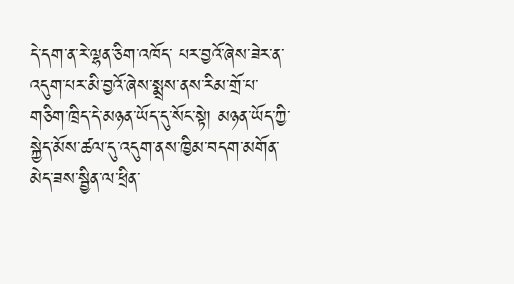དེ་དག་ན་རེ་ལྷན་ཅིག་འཁོད་ པར་བྱའོ་ཞེས་ཟེར་ན་འདུག་པར་མི་བྱའོ་ཞེས་སྨྲས་ནས་རིམ་གྲོ་པ་གཅིག་ཁྲིད་དེ་མཉན་ཡོད་དུ་སོང་སྟེ། མཉན་ཡོད་ཀྱི་སྐྱེད་མོས་ཚལ་དུ་འདུག་ནས་ཁྱིམ་བདག་མགོན་མེད་ཟས་སྦྱིན་ལ་ཕྲིན་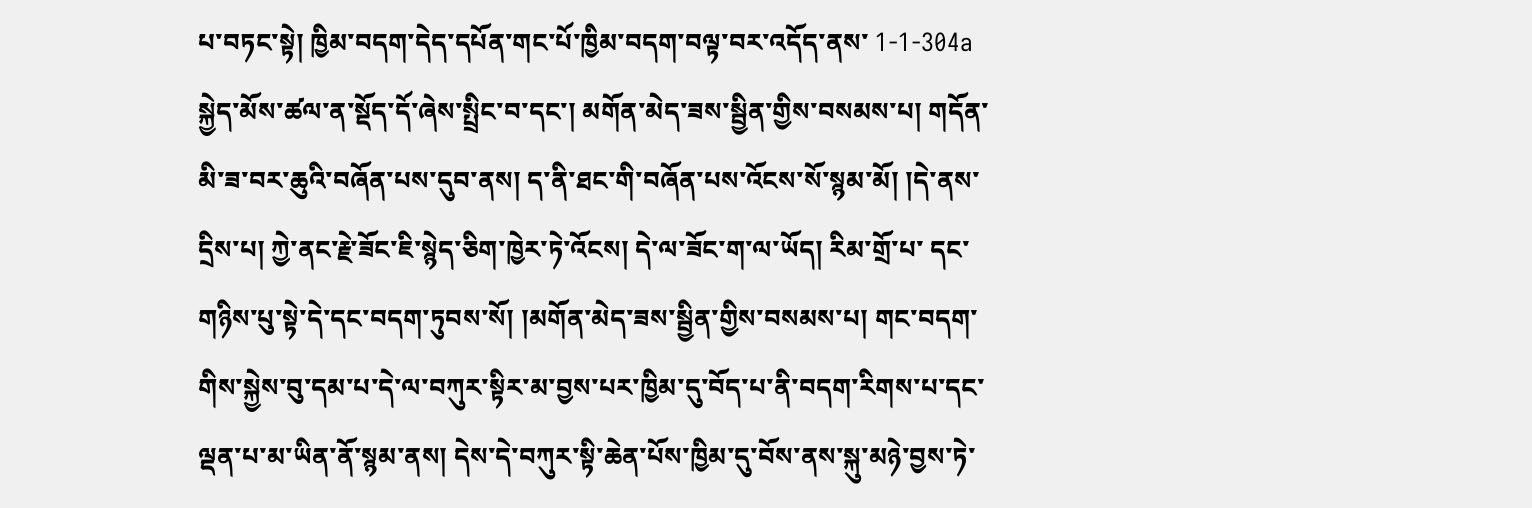པ་བཏང་སྟེ། ཁྱིམ་བདག་དེད་དཔོན་གང་པོ་ཁྱིམ་བདག་བལྟ་བར་འདོད་ནས་ 1-1-304a སྐྱེད་མོས་ཚལ་ན་སྡོད་དོ་ཞེས་སྤྲིང་བ་དང་། མགོན་མེད་ཟས་སྦྱིན་གྱིས་བསམས་པ། གདོན་མི་ཟ་བར་ཆུའི་བཞོན་པས་དུབ་ནས། ད་ནི་ཐང་གི་བཞོན་པས་འོངས་སོ་སྙམ་མོ། །དེ་ནས་དྲིས་པ། ཀྱེ་ནང་རྗེ་ཟོང་ཇི་སྙེད་ཅིག་ཁྱེར་ཏེ་འོངས། དེ་ལ་ཟོང་ག་ལ་ཡོད། རིམ་གྲོ་པ་ དང་གཉིས་པུ་སྟེ་དེ་དང་བདག་ཏུབས་སོ། །མགོན་མེད་ཟས་སྦྱིན་གྱིས་བསམས་པ། གང་བདག་གིས་སྐྱེས་བུ་དམ་པ་དེ་ལ་བཀུར་སྟིར་མ་བྱས་པར་ཁྱིམ་དུ་བོད་པ་ནི་བདག་རིགས་པ་དང་ལྡན་པ་མ་ཡིན་ནོ་སྙམ་ནས། དེས་དེ་བཀུར་སྟི་ཆེན་པོས་ཁྱིམ་དུ་བོས་ནས་སྐུ་མཉེ་བྱས་ཏེ་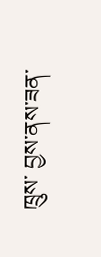ཁྲུས་ བྱས་ནས་ཟན་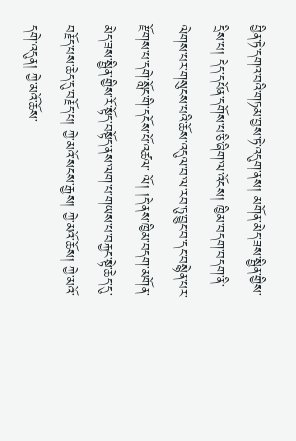བྱིན་ཏེ་དགའ་བའི་གཏམ་བྱས་ཏེ་འདུག་ནས། མགོན་མེད་ཟས་སྦྱིན་གྱིས་དྲིས་པ། དེད་དཔོན་དགོས་པ་ཅི་ཞིག་ལ་འོངས། ཁྱིམ་བདག་བདག་ནི་ལེགས་པར་གསུངས་པའི་ཆོས་འདུལ་བ་ལ་རབ་ཏུ་བྱུང་བ་དང་བསྙེན་པར་རྫོགས་པ་དགེ་སློང་གི་དངོས་པོ་འཚལ་ ལོ། །དེ་ནས་ཁྱིམ་བདག་མགོན་མེད་ཟས་སྦྱིན་གྱིས་རོ་སྟོད་བསྟོད་ནས་ལག་པ་གཡས་པ་བརྐྱང་སྟེ་ཆེད་དུ་བརྗོད་པས་ཆེད་དུ་བརྗོད་པ། ཀྱེ་མའོ་སངས་རྒྱས། ཀྱེ་མའོ་ཆོས། ཀྱེ་མའོ་དགེ་འདུན། ཀྱེ་མའོ་ཆོས་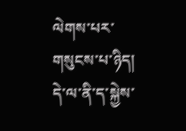ལེགས་པར་གསུངས་པ་ཉིད། དེ་ལ་ནི་ད་སྐྱེས་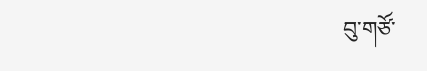བུ་གཙོ་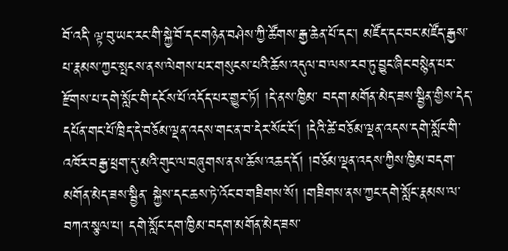བོ་འདི་ ལྟ་བུ་ཡང་རང་གི་སྐྱེ་བོ་དང་གཉེན་བཤེས་ཀྱི་ཚོགས་རྒྱ་ཆེན་པོ་དང་། མཛོད་དང་བང་མཛོད་རྒྱས་པ་རྣམས་ཀྱང་སྤངས་ནས་ལེགས་པར་གསུངས་པའི་ཆོས་འདུལ་བ་ལས་རབ་ཏུ་བྱུང་ཞིང་བསྙེན་པར་རྫོགས་པ་དགེ་སློང་གི་དངོས་པོ་འདོད་པར་གྱུར་ཏོ། །དེ་ནས་ཁྱིམ་ བདག་མགོན་མེད་ཟས་སྦྱིན་གྱིས་དེད་དཔོན་གང་པོ་ཁྲིད་དེ་བཅོམ་ལྡན་འདས་གང་ན་བ་དེར་སོང་ངོ་། །དེའི་ཚེ་བཅོམ་ལྡན་འདས་དགེ་སློང་གི་འཁོར་བརྒྱ་ཕྲག་དུ་མའི་གུང་ལ་བཞུགས་ནས་ཆོས་འཆད་དོ། །བཅོམ་ལྡན་འདས་ཀྱིས་ཁྱིམ་བདག་མགོན་མེད་ཟས་སྦྱིན་ སྐྱེས་དང་ཆས་ཏེ་འོང་བ་གཟིགས་སོ། །གཟིགས་ནས་ཀྱང་དགེ་སློང་རྣམས་ལ་བཀའ་སྩལ་པ། དགེ་སློང་དག་ཁྱིམ་བདག་མགོན་མེད་ཟས་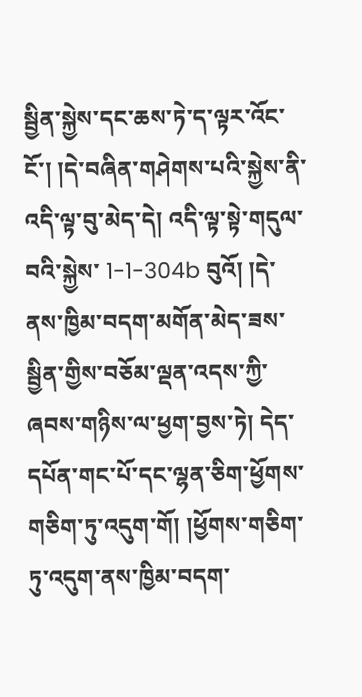སྦྱིན་སྐྱེས་དང་ཆས་ཏེ་ད་ལྟར་འོང་ངོ་། །དེ་བཞིན་གཤེགས་པའི་སྐྱེས་ནི་འདི་ལྟ་བུ་མེད་དེ། འདི་ལྟ་སྟེ་གདུལ་བའི་སྐྱེས་ 1-1-304b བུའོ། །དེ་ནས་ཁྱིམ་བདག་མགོན་མེད་ཟས་སྦྱིན་གྱིས་བཅོམ་ལྡན་འདས་ཀྱི་ཞབས་གཉིས་ལ་ཕྱག་བྱས་ཏེ། དེད་དཔོན་གང་པོ་དང་ལྷན་ཅིག་ཕྱོགས་གཅིག་ཏུ་འདུག་གོ། །ཕྱོགས་གཅིག་ཏུ་འདུག་ནས་ཁྱིམ་བདག་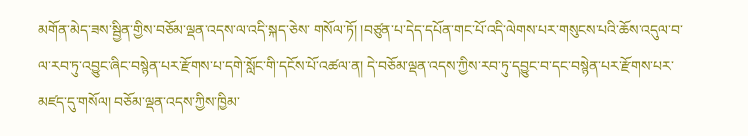མགོན་མེད་ཟས་སྦྱིན་གྱིས་བཅོམ་ལྡན་འདས་ལ་འདི་སྐད་ཅེས་ གསོལ་ཏོ། །བཙུན་པ་དེད་དཔོན་གང་པོ་འདི་ལེགས་པར་གསུངས་པའི་ཆོས་འདུལ་བ་ལ་རབ་ཏུ་འབྱུང་ཞིང་བསྙེན་པར་རྫོགས་པ་དགེ་སློང་གི་དངོས་པོ་འཚལ་ན། དེ་བཅོམ་ལྡན་འདས་ཀྱིས་རབ་ཏུ་དབྱུང་བ་དང་བསྙེན་པར་རྫོགས་པར་མཛད་དུ་གསོལ། བཅོམ་ལྡན་འདས་ཀྱིས་ཁྱིམ་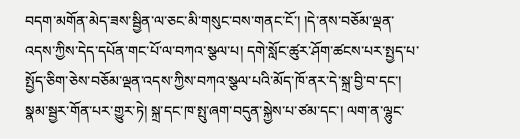བདག་མགོན་མེད་ཟས་སྦྱིན་ལ་ཅང་མི་གསུང་བས་གནང་ངོ་། །དེ་ནས་བཅོམ་ལྡན་འདས་ཀྱིས་དེད་དཔོན་གང་པོ་ལ་བཀའ་སྩལ་པ། དགེ་སློང་ཚུར་ཤོག་ཚངས་པར་སྤྱད་པ་སྤྱོད་ཅིག་ཅེས་བཅོམ་ལྡན་འདས་ཀྱིས་བཀའ་སྩལ་པའི་མོད་ཁོ་ནར་དེ་སྐྲ་བྱི་བ་དང་། སྣམ་སྦྱར་གོན་པར་གྱུར་ཏེ། སྐྲ་དང་ཁ་སྤུ་ཞག་བདུན་སྐྱེས་པ་ཙམ་དང་། ལག་ན་ལྷུང་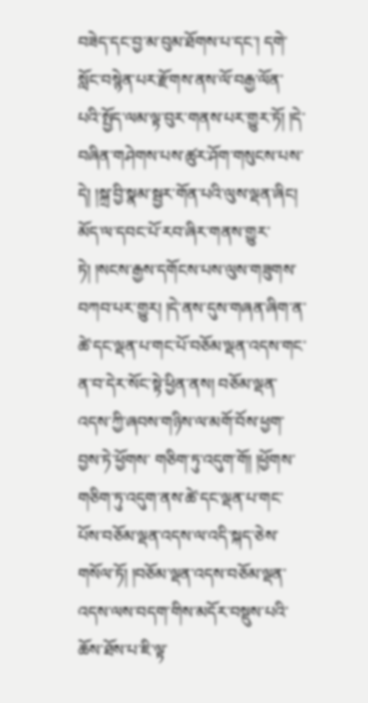བཟེད་དང་བྱ་མ་བུམ་ཐོགས་པ་དང་། དགེ་སློང་བསྙེན་པར་རྫོགས་ནས་ལོ་བརྒྱ་ལོན་པའི་སྤྱོད་ལམ་ལྟ་བུར་གནས་པར་གྱུར་ཏོ། །དེ་བཞིན་གཤེགས་པས་ཚུར་ཤོག་གསུངས་པས་དེ། །སྐྲ་བྱི་སྣམ་སྦྱར་གོན་པའི་ལུས་ལྡན་ཞིང། མོད་ལ་དབང་པོ་རབ་ཞིར་གནས་གྱུར་ཏེ། །སངས་རྒྱས་དགོངས་པས་ལུས་གཟུགས་བཀབ་པར་གྱུར། །དེ་ནས་དུས་གཞན་ཞིག་ན་ཚེ་དང་ལྡན་པ་གང་པོ་བཅོམ་ལྡན་འདས་གང་ན་བ་དེར་སོང་སྟེ་ཕྱིན་ནས། བཅོམ་ལྡན་འདས་ཀྱི་ཞབས་གཉིས་ལ་མགོ་བོས་ཕྱག་བྱས་ཏེ་ཕྱོགས་ གཅིག་ཏུ་འདུག་གོ། །ཕྱོགས་གཅིག་ཏུ་འདུག་ནས་ཚེ་དང་ལྡན་པ་གང་པོས་བཅོམ་ལྡན་འདས་ལ་འདི་སྐད་ཅེས་གསོལ་ཏོ། །བཅོམ་ལྡན་འདས་བཅོམ་ལྡན་འདས་ལས་བདག་གིས་མདོར་བསྡུས་པའི་ཆོས་ཐོས་པ་ཇི་ལྟ་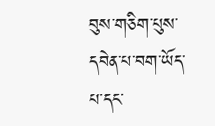བུས་གཅིག་པུས་དབེན་པ་བག་ཡོད་པ་དང་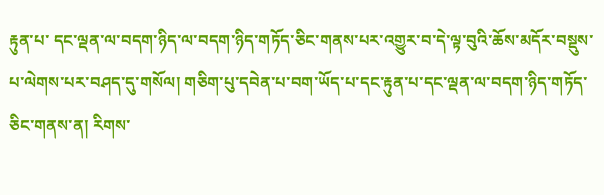རྟུན་པ་ དང་ལྡན་ལ་བདག་ཉིད་ལ་བདག་ཉིད་གཏོད་ཅིང་གནས་པར་འགྱུར་བ་དེ་ལྟ་བུའི་ཆོས་མདོར་བསྡུས་པ་ལེགས་པར་བཤད་དུ་གསོལ། གཅིག་པུ་དབེན་པ་བག་ཡོད་པ་དང་རྟུན་པ་དང་ལྡན་ལ་བདག་ཉིད་གཏོད་ཅིང་གནས་ན། རིགས་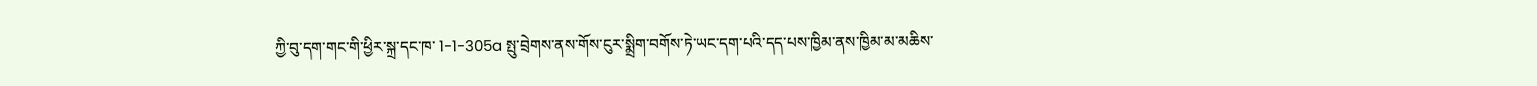ཀྱི་བུ་དག་གང་གི་ཕྱིར་སྐྲ་དང་ཁ་ 1-1-305a སྤུ་བྲེགས་ནས་གོས་ངུར་སྨྲིག་བགོས་ཏེ་ཡང་དག་པའི་དད་པས་ཁྱིམ་ནས་ཁྱིམ་མ་མཆིས་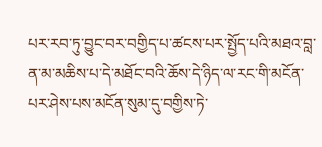པར་རབ་ཏུ་བྱུང་བར་བགྱིད་པ་ཚངས་པར་སྤྱོད་པའི་མཐའ་བླ་ན་མ་མཆིས་པ་དེ་མཐོང་བའི་ཆོས་དེ་ཉིད་ལ་རང་གི་མངོན་པར་ཤེས་པས་མངོན་སུམ་དུ་བགྱིས་ཏེ་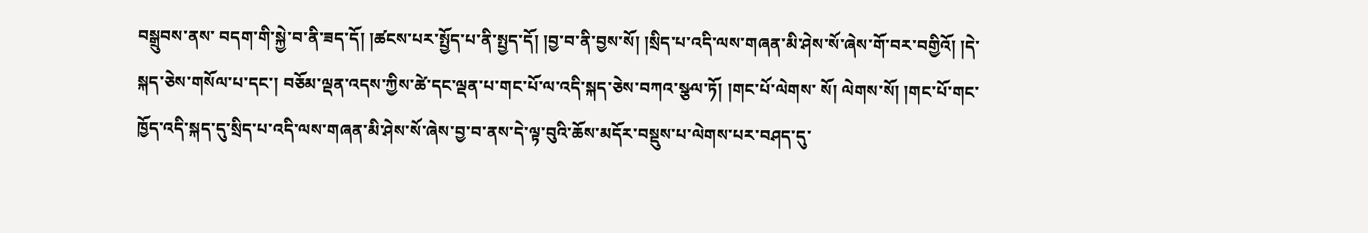བསྒྲུབས་ནས་ བདག་གི་སྐྱེ་བ་ནི་ཟད་དོ། །ཚངས་པར་སྤྱོད་པ་ནི་སྤྱད་དོ། །བྱ་བ་ནི་བྱས་སོ། །སྲིད་པ་འདི་ལས་གཞན་མི་ཤེས་སོ་ཞེས་གོ་བར་བགྱིའོ། །དེ་སྐད་ཅེས་གསོལ་པ་དང་། བཅོམ་ལྡན་འདས་ཀྱིས་ཚེ་དང་ལྡན་པ་གང་པོ་ལ་འདི་སྐད་ཅེས་བཀའ་སྩལ་ཏོ། །གང་པོ་ལེགས་ སོ། ལེགས་སོ། །གང་པོ་གང་ཁྱོད་འདི་སྐད་དུ་སྲིད་པ་འདི་ལས་གཞན་མི་ཤེས་སོ་ཞེས་བྱ་བ་ནས་དེ་ལྟ་བུའི་ཆོས་མདོར་བསྡུས་པ་ལེགས་པར་བཤད་དུ་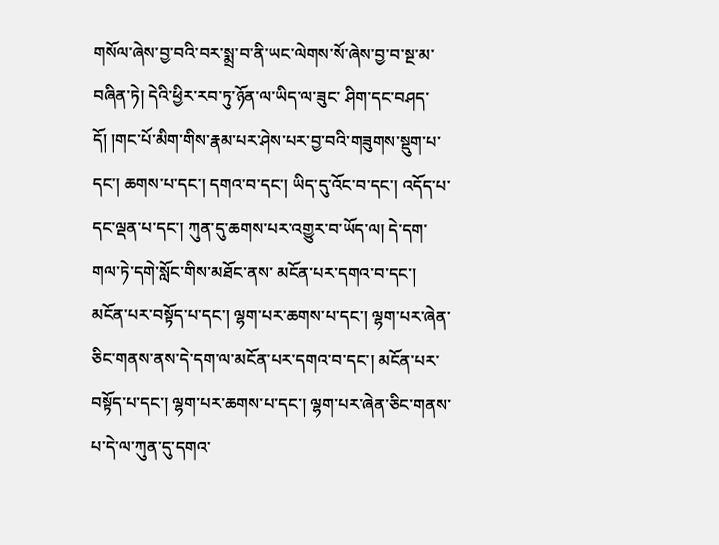གསོལ་ཞེས་བྱ་བའི་བར་སྨྲ་བ་ནི་ཡང་ལེགས་སོ་ཞེས་བྱ་བ་སྔ་མ་བཞིན་ཏེ། དེའི་ཕྱིར་རབ་ཏུ་ཉོན་ལ་ཡིད་ལ་ཟུང་ ཤིག་དང་བཤད་དོ། །གང་པོ་མིག་གིས་རྣམ་པར་ཤེས་པར་བྱ་བའི་གཟུགས་སྡུག་པ་དང་། ཆགས་པ་དང་། དགའ་བ་དང་། ཡིད་དུ་འོང་བ་དང་། འདོད་པ་དང་ལྡན་པ་དང་། ཀུན་དུ་ཆགས་པར་འགྱུར་བ་ཡོད་ལ། དེ་དག་གལ་ཏེ་དགེ་སློང་གིས་མཐོང་ནས་ མངོན་པར་དགའ་བ་དང་། མངོན་པར་བསྟོད་པ་དང་། ལྷག་པར་ཆགས་པ་དང་། ལྷག་པར་ཞེན་ཅིང་གནས་ནས་དེ་དག་ལ་མངོན་པར་དགའ་བ་དང་། མངོན་པར་བསྟོད་པ་དང་། ལྷག་པར་ཆགས་པ་དང་། ལྷག་པར་ཞེན་ཅིང་གནས་པ་དེ་ལ་ཀུན་དུ་དགའ་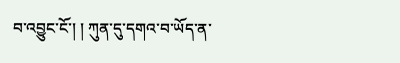བ་འབྱུང་ངོ་། ། ཀུན་དུ་དགའ་བ་ཡོད་ན་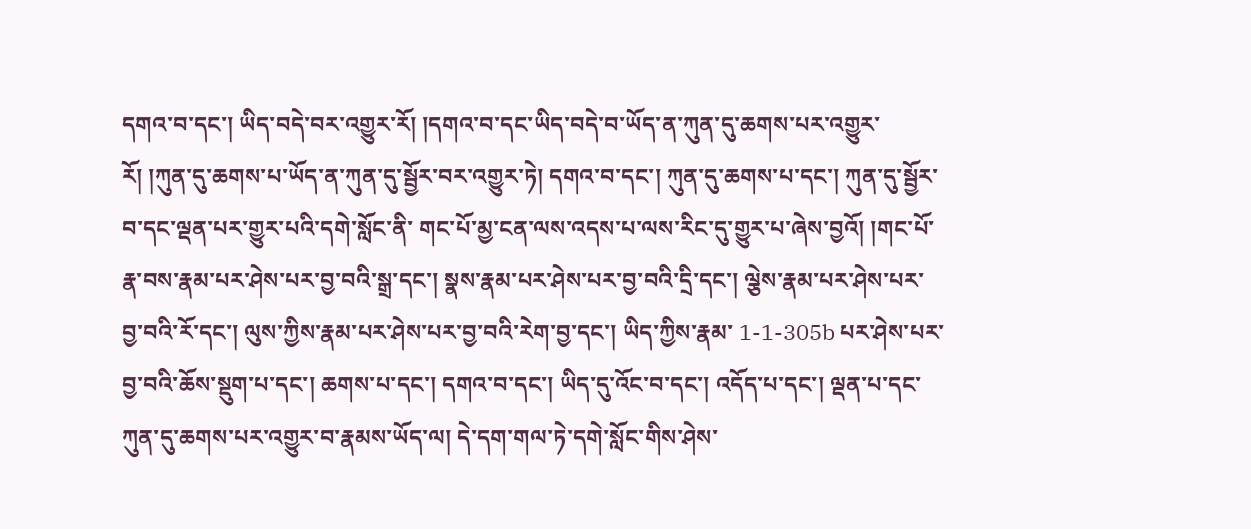དགའ་བ་དང་། ཡིད་བདེ་བར་འགྱུར་རོ། །དགའ་བ་དང་ཡིད་བདེ་བ་ཡོད་ན་ཀུན་དུ་ཆགས་པར་འགྱུར་རོ། །ཀུན་དུ་ཆགས་པ་ཡོད་ན་ཀུན་དུ་སྦྱོར་བར་འགྱུར་ཏེ། དགའ་བ་དང་། ཀུན་དུ་ཆགས་པ་དང་། ཀུན་དུ་སྦྱོར་བ་དང་ལྡན་པར་གྱུར་པའི་དགེ་སློང་ནི་ གང་པོ་མྱ་ངན་ལས་འདས་པ་ལས་རིང་དུ་གྱུར་པ་ཞེས་བྱའོ། །གང་པོ་རྣ་བས་རྣམ་པར་ཤེས་པར་བྱ་བའི་སྒྲ་དང་། སྣས་རྣམ་པར་ཤེས་པར་བྱ་བའི་དྲི་དང་། ལྕེས་རྣམ་པར་ཤེས་པར་བྱ་བའི་རོ་དང་། ལུས་ཀྱིས་རྣམ་པར་ཤེས་པར་བྱ་བའི་རེག་བྱ་དང་། ཡིད་ཀྱིས་རྣམ་ 1-1-305b པར་ཤེས་པར་བྱ་བའི་ཆོས་སྡུག་པ་དང་། ཆགས་པ་དང་། དགའ་བ་དང་། ཡིད་དུ་འོང་བ་དང་། འདོད་པ་དང་། ལྡན་པ་དང་ཀུན་དུ་ཆགས་པར་འགྱུར་བ་རྣམས་ཡོད་ལ། དེ་དག་གལ་ཏེ་དགེ་སློང་གིས་ཤེས་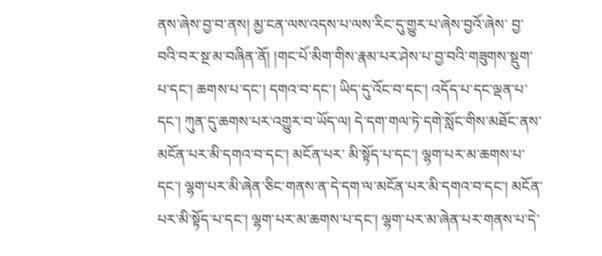ནས་ཞེས་བྱ་བ་ནས། མྱ་ངན་ལས་འདས་པ་ལས་རིང་དུ་གྱུར་པ་ཞེས་བྱའོ་ཞེས་ བྱ་བའི་བར་སྔ་མ་བཞིན་ནོ། །གང་པོ་མིག་གིས་རྣམ་པར་ཤེས་པ་བྱ་བའི་གཟུགས་སྡུག་པ་དང་། ཆགས་པ་དང་། དགའ་བ་དང་། ཡིད་དུ་འོང་བ་དང་། འདོད་པ་དང་ལྡན་པ་དང་། ཀུན་དུ་ཆགས་པར་འགྱུར་བ་ཡོད་ལ། དེ་དག་གལ་ཏེ་དགེ་སློང་གིས་མཐོང་ནས་མངོན་པར་མི་དགའ་བ་དང་། མངོན་པར་ མི་སྟོད་པ་དང་། ལྷག་པར་མ་ཆགས་པ་དང་། ལྷག་པར་མི་ཞེན་ཅིང་གནས་ན་དེ་དག་ལ་མངོན་པར་མི་དགའ་བ་དང་། མངོན་པར་མི་སྟོད་པ་དང་། ལྷག་པར་མ་ཆགས་པ་དང་། ལྷག་པར་མ་ཞེན་པར་གནས་པ་དེ་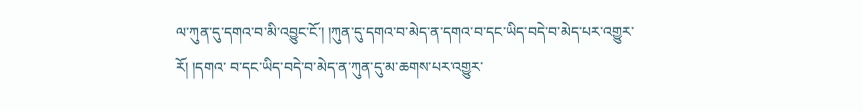ལ་ཀུན་དུ་དགའ་བ་མི་འབྱུང་ངོ་། །ཀུན་དུ་དགའ་བ་མེད་ན་དགའ་བ་དང་ཡིད་བདེ་བ་མེད་པར་འགྱུར་རོ། །དགའ་ བ་དང་ཡིད་བདེ་བ་མེད་ན་ཀུན་དུ་མ་ཆགས་པར་འགྱུར་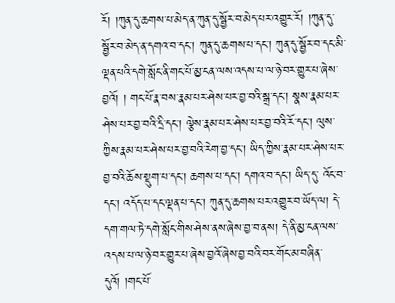རོ། །ཀུན་དུ་ཆགས་པ་མེད་ན་ཀུན་དུ་སྦྱོར་བ་མེད་པར་འགྱུར་རོ། །ཀུན་དུ་སྦྱོར་བ་མེད་ན་དགའ་བ་དང་། ཀུན་དུ་ཆགས་པ་དང་། ཀུན་དུ་སྦྱོར་བ་དང་མི་ལྡན་པའི་དགེ་སློང་ནི་གང་པོ་མྱ་ངན་ལས་འདས་པ་ལ་ཉེ་བར་གྱུར་པ་ཞེས་བྱའོ། ། གང་པོ་རྣ་བས་རྣམ་པར་ཤེས་པར་བྱ་བའི་སྒྲ་དང་། སྣས་རྣམ་པར་ཤེས་པར་བྱ་བའི་དྲི་དང་། ལྕེས་རྣམ་པར་ཤེས་པར་བྱ་བའི་རོ་དང་། ལུས་ཀྱིས་རྣམ་པར་ཤེས་པར་བྱ་བའི་རེག་བྱ་དང་། ཡིད་ཀྱིས་རྣམ་པར་ཤེས་པར་བྱ་བའི་ཆོས་སྡུག་པ་དང་། ཆགས་པ་དང་། དགའ་བ་དང་། ཡིད་དུ་ འོང་བ་དང་། འདོད་པ་དང་ལྡན་པ་དང་། ཀུན་དུ་ཆགས་པར་འགྱུར་བ་ཡོད་ལ། དེ་དག་གལ་ཏེ་དགེ་སློང་གིས་ཤེས་ནས་ཞེས་བྱ་བ་ནས། དེ་ནི་མྱ་ངན་ལས་འདས་པ་ལ་ཉེ་བར་གྱུར་པ་ཞེས་བྱའོ་ཞེས་བྱ་བའི་བར་གོང་མ་བཞིན་དུའོ། །གང་པོ་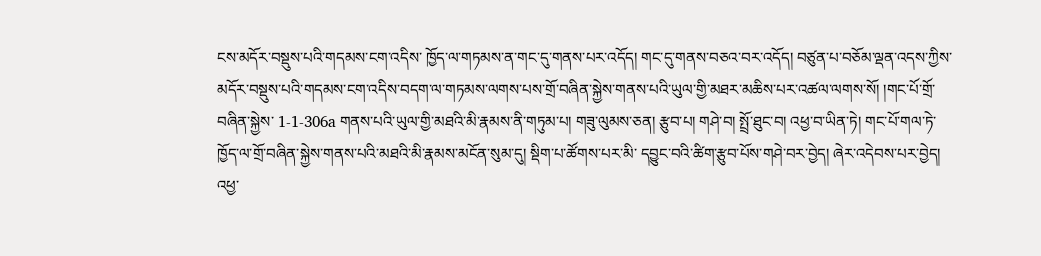ངས་མདོར་བསྡུས་པའི་གདམས་ངག་འདིས་ ཁྱོད་ལ་གཏམས་ན་གང་དུ་གནས་པར་འདོད། གང་དུ་གནས་བཅའ་བར་འདོད། བཙུན་པ་བཅོམ་ལྡན་འདས་ཀྱིས་མདོར་བསྡུས་པའི་གདམས་ངག་འདིས་བདག་ལ་གཏམས་ལགས་པས་གྲོ་བཞིན་སྐྱེས་གནས་པའི་ཡུལ་གྱི་མཐར་མཆིས་པར་འཚལ་ལགས་སོ། །གང་པོ་གྲོ་བཞིན་སྐྱེས་ 1-1-306a གནས་པའི་ཡུལ་གྱི་མཐའི་མི་རྣམས་ནི་གཏུམ་པ། གཟུ་ལུམས་ཅན། རྩུབ་པ། གཤེ་བ། སྤྲོ་ཐུང་བ། འཕྱ་བ་ཡིན་ཏེ། གང་པོ་གལ་ཏེ་ཁྱོད་ལ་གྲོ་བཞིན་སྐྱེས་གནས་པའི་མཐའི་མི་རྣམས་མངོན་སུམ་དུ། སྡིག་པ་ཚོགས་པར་མི་ དབྱུང་བའི་ཚིག་རྩུབ་པོས་གཤེ་བར་བྱེད། ཞེར་འདེབས་པར་བྱེད། འཕྱ་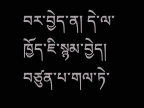བར་བྱེད་ན། དེ་ལ་ཁྱོད་ཇི་སྙམ་བྱེད། བཙུན་པ་གལ་ཏེ་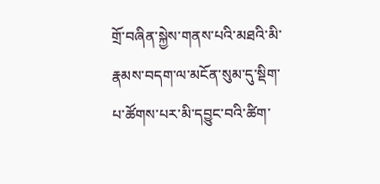གྲོ་བཞིན་སྐྱེས་གནས་པའི་མཐའི་མི་རྣམས་བདག་ལ་མངོན་སུམ་དུ་སྡིག་པ་ཚོགས་པར་མི་དབྱུང་བའི་ཚིག་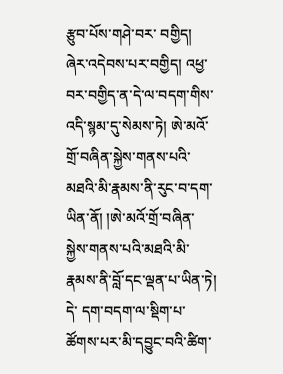རྩུབ་པོས་གཤེ་བར་ བགྱིད། ཞེར་འདེབས་པར་བགྱིད། འཕྱ་བར་བགྱིད་ན་དེ་ལ་བདག་གིས་འདི་སྙམ་དུ་སེམས་ཏེ། ཨེ་མའོ་གྲོ་བཞིན་སྐྱེས་གནས་པའི་མཐའི་མི་རྣམས་ནི་རུང་བ་དག་ཡིན་ནོ། །ཨེ་མའོ་གྲོ་བཞིན་སྐྱེས་གནས་པའི་མཐའི་མི་རྣམས་ནི་བློ་དང་ལྡན་པ་ཡིན་ཏེ། དེ་ དག་བདག་ལ་སྡིག་པ་ཚོགས་པར་མི་དབྱུང་བའི་ཚིག་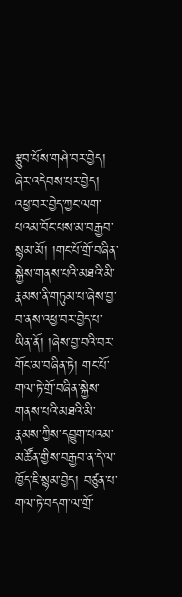རྩུབ་པོས་གཤེ་བར་བྱེད། ཞེར་འདེབས་པར་བྱེད། འཕྱ་བར་བྱེད་ཀྱང་ལག་པའམ་བོང་པས་མ་བརྒྱབ་སྙམ་མོ། །གང་པོ་གྲོ་བཞིན་སྐྱེས་གནས་པའི་མཐའི་མི་རྣམས་ནི་གཏུམ་པ་ཞེས་བྱ་བ་ནས་འཕྱ་བར་བྱེད་པ་ ཡིན་ནོ། །ཞེས་བྱ་བའི་བར་གོང་མ་བཞིན་ཏེ། གང་པོ་གལ་ཏེ་གྲོ་བཞིན་སྐྱེས་གནས་པའི་མཐའི་མི་རྣམས་ཀྱིས་དབྱུག་པའམ་མཚོན་གྱིས་བརྒྱབ་ན་དེ་ལ་ཁྱོད་ཇི་སྙམ་བྱེད། བཙུན་པ་གལ་ཏེ་བདག་ལ་གྲོ་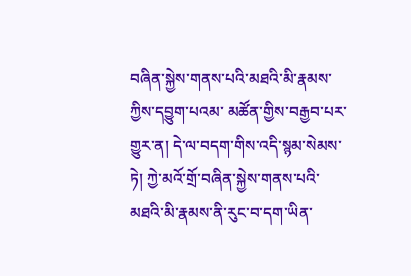བཞིན་སྐྱེས་གནས་པའི་མཐའི་མི་རྣམས་ཀྱིས་དབྱུག་པའམ་ མཚོན་གྱིས་བརྒྱབ་པར་གྱུར་ན། དེ་ལ་བདག་གིས་འདི་སྙམ་སེམས་ཏེ། ཀྱེ་མའོ་གྲོ་བཞིན་སྐྱེས་གནས་པའི་མཐའི་མི་རྣམས་ནི་རུང་བ་དག་ཡིན་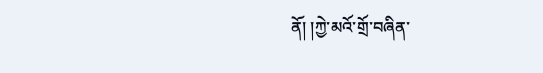ནོ། །ཀྱེ་མའོ་གྲོ་བཞིན་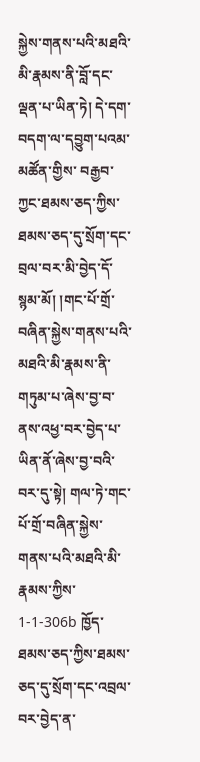སྐྱེས་གནས་པའི་མཐའི་མི་རྣམས་ནི་བློ་དང་ལྡན་པ་ཡིན་ཏེ། དེ་དག་བདག་ལ་དབྱུག་པའམ་མཚོན་གྱིས་ བརྒྱབ་ཀྱང་ཐམས་ཅད་ཀྱིས་ཐམས་ཅད་དུ་སྲོག་དང་བྲལ་བར་མི་བྱེད་དོ་སྙམ་མོ། །གང་པོ་གྲོ་བཞིན་སྐྱེས་གནས་པའི་མཐའི་མི་རྣམས་ནི་གཏུམ་པ་ཞེས་བྱ་བ་ནས་འཕྱ་བར་བྱེད་པ་ཡིན་ནོ་ཞེས་བྱ་བའི་བར་དུ་སྟེ། གལ་ཏེ་གང་པོ་གྲོ་བཞིན་སྐྱེས་གནས་པའི་མཐའི་མི་རྣམས་ཀྱིས་ 1-1-306b ཁྱོད་ཐམས་ཅད་ཀྱིས་ཐམས་ཅད་དུ་སྲོག་དང་འབྲལ་བར་བྱེད་ན་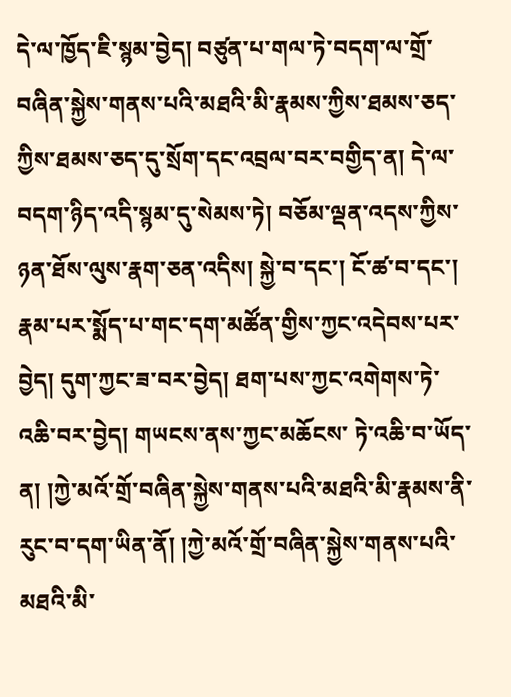དེ་ལ་ཁྱོད་ཇི་སྙམ་བྱེད། བཙུན་པ་གལ་ཏེ་བདག་ལ་གྲོ་བཞིན་སྐྱེས་གནས་པའི་མཐའི་མི་རྣམས་ཀྱིས་ཐམས་ཅད་ཀྱིས་ཐམས་ཅད་དུ་སྲོག་དང་འབྲལ་བར་བགྱིད་ན། དེ་ལ་བདག་ཉིད་འདི་སྙམ་དུ་སེམས་ཏེ། བཅོམ་ལྡན་འདས་ཀྱིས་ཉན་ཐོས་ལུས་རྣག་ཅན་འདིས། སྐྱེ་བ་དང་། ངོ་ཚ་བ་དང་། རྣམ་པར་སྨོད་པ་གང་དག་མཚོན་གྱིས་ཀྱང་འདེབས་པར་བྱེད། དུག་ཀྱང་ཟ་བར་བྱེད། ཐག་པས་ཀྱང་འགེགས་ཏེ་འཆི་བར་བྱེད། གཡངས་ནས་ཀྱང་མཆོངས་ ཏེ་འཆི་བ་ཡོད་ན། །ཀྱེ་མའོ་གྲོ་བཞིན་སྐྱེས་གནས་པའི་མཐའི་མི་རྣམས་ནི་རུང་བ་དག་ཡིན་ནོ། །ཀྱེ་མའོ་གྲོ་བཞིན་སྐྱེས་གནས་པའི་མཐའི་མི་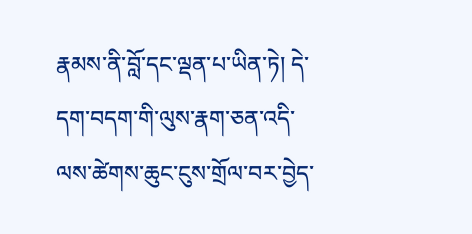རྣམས་ནི་བློ་དང་ལྡན་པ་ཡིན་ཏེ། དེ་དག་བདག་གི་ལུས་རྣག་ཅན་འདི་ལས་ཚེགས་ཆུང་ངུས་གྲོལ་བར་བྱེད་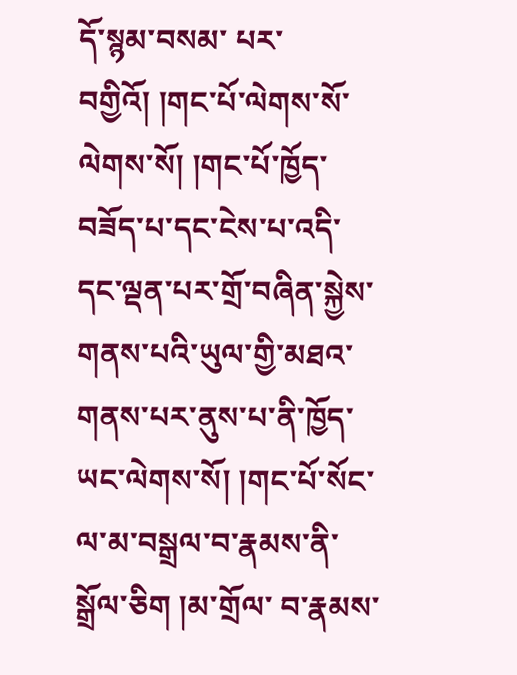དོ་སྙམ་བསམ་ པར་བགྱིའོ། །གང་པོ་ལེགས་སོ་ལེགས་སོ། །གང་པོ་ཁྱོད་བཟོད་པ་དང་ངེས་པ་འདི་དང་ལྡན་པར་གྲོ་བཞིན་སྐྱེས་གནས་པའི་ཡུལ་གྱི་མཐའ་གནས་པར་ནུས་པ་ནི་ཁྱོད་ཡང་ལེགས་སོ། །གང་པོ་སོང་ལ་མ་བསྒྲལ་བ་རྣམས་ནི་སྒྲོལ་ཅིག །མ་གྲོལ་ བ་རྣམས་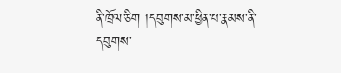ནི་ཁྲོལ་ཅིག །དབུགས་མ་ཕྱིན་པ་རྣམས་ནི་དབུགས་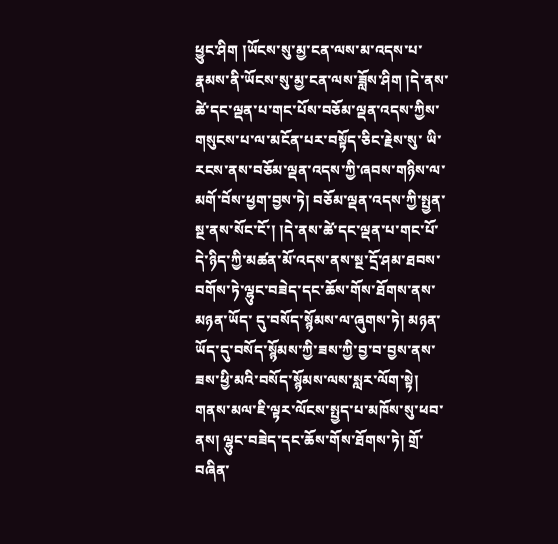ཕྱུང་ཤིག །ཡོངས་སུ་མྱ་ངན་ལས་མ་འདས་པ་རྣམས་ནི་ཡོངས་སུ་མྱ་ངན་ལས་ཟློས་ཤིག །དེ་ནས་ཚེ་དང་ལྡན་པ་གང་པོས་བཅོམ་ལྡན་འདས་ཀྱིས་གསུངས་པ་ལ་མངོན་པར་བསྟོད་ཅིང་རྗེས་སུ་ ཡི་རངས་ནས་བཅོམ་ལྡན་འདས་ཀྱི་ཞབས་གཉིས་ལ་མགོ་བོས་ཕྱག་བྱས་ཏེ། བཅོམ་ལྡན་འདས་ཀྱི་སྤྱན་སྔ་ནས་སོང་ངོ་། །དེ་ནས་ཚེ་དང་ལྡན་པ་གང་པོ་དེ་ཉིད་ཀྱི་མཚན་མོ་འདས་ནས་སྔ་དྲོ་ཤམ་ཐབས་བགོས་ཏེ་ལྷུང་བཟེད་དང་ཆོས་གོས་ཐོགས་ནས་མཉན་ཡོད་ དུ་བསོད་སྙོམས་ལ་ཞུགས་ཏེ། མཉན་ཡོད་དུ་བསོད་སྙོམས་ཀྱི་ཟས་ཀྱི་བྱ་བ་བྱས་ནས་ཟས་ཕྱི་མའི་བསོད་སྙོམས་ལས་སླར་ལོག་སྟེ། གནས་མལ་ཇི་ལྟར་ལོངས་སྤྱད་པ་མཁོས་སུ་ཕབ་ནས། ལྷུང་བཟེད་དང་ཆོས་གོས་ཐོགས་ཏེ། གྲོ་བཞིན་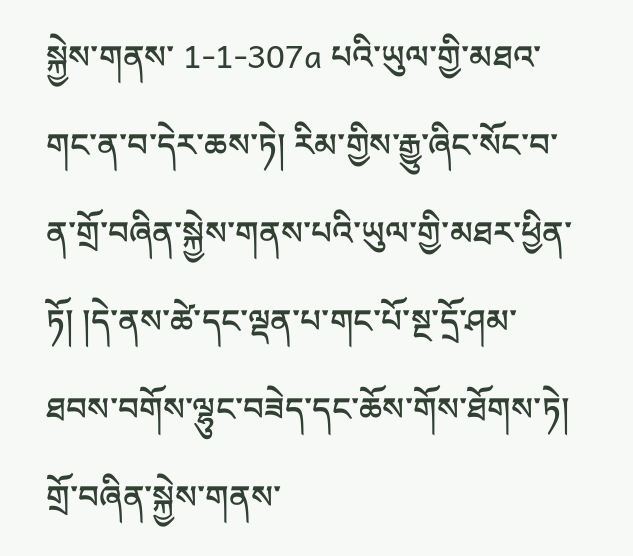སྐྱེས་གནས་ 1-1-307a པའི་ཡུལ་གྱི་མཐའ་གང་ན་བ་དེར་ཆས་ཏེ། རིམ་གྱིས་རྒྱུ་ཞིང་སོང་བ་ན་གྲོ་བཞིན་སྐྱེས་གནས་པའི་ཡུལ་གྱི་མཐར་ཕྱིན་ཏོ། །དེ་ནས་ཚེ་དང་ལྡན་པ་གང་པོ་སྔ་དྲོ་ཤམ་ཐབས་བགོས་ལྷུང་བཟེད་དང་ཆོས་གོས་ཐོགས་ཏེ། གྲོ་བཞིན་སྐྱེས་གནས་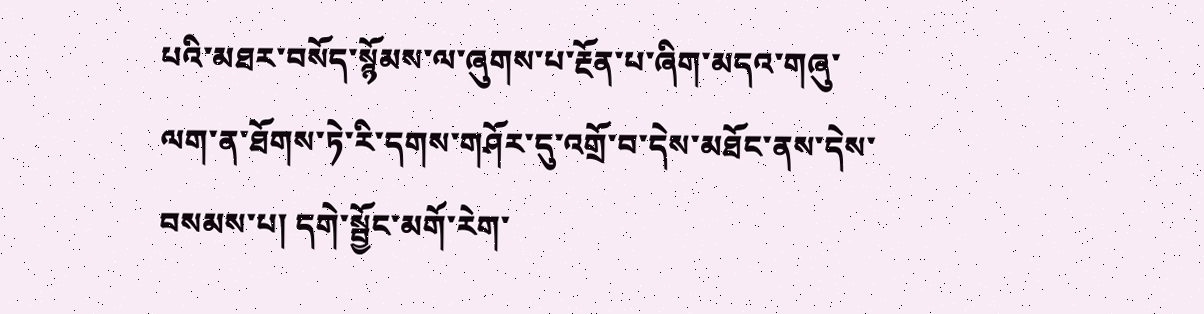པའི་མཐར་བསོད་སྙོམས་ལ་ཞུགས་པ་རྔོན་པ་ཞིག་མདའ་གཞུ་ལག་ན་ཐོགས་ཏེ་རི་དགས་གཤོར་དུ་འགྲོ་བ་དེས་མཐོང་ནས་དེས་བསམས་པ། དགེ་སྦྱོང་མགོ་རེག་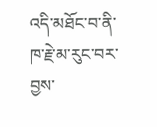འདི་མཐོང་བ་ནི་ཁ་རྗེ་མ་རུང་བར་བྱས་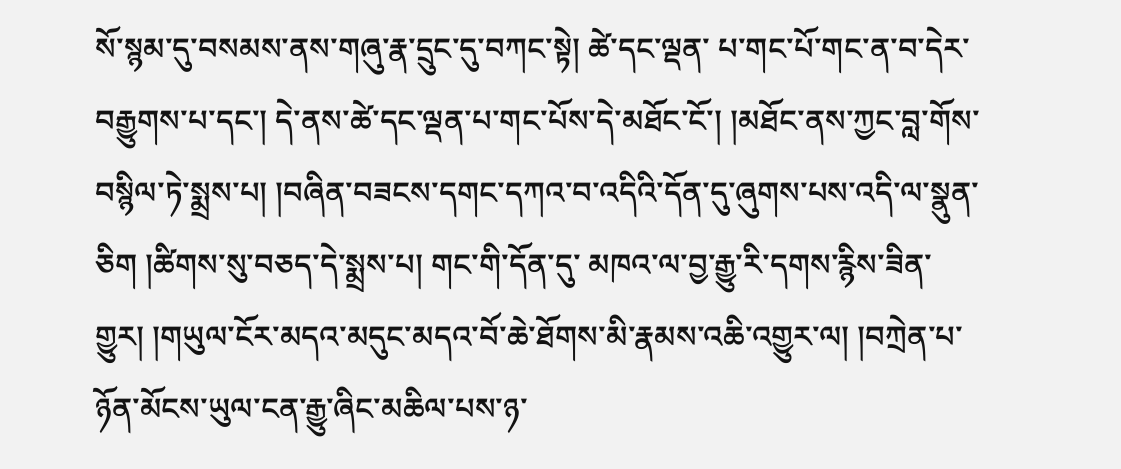སོ་སྙམ་དུ་བསམས་ནས་གཞུ་རྣ་དྲུང་དུ་བཀང་སྟེ། ཚེ་དང་ལྡན་ པ་གང་པོ་གང་ན་བ་དེར་བརྒྱུགས་པ་དང་། དེ་ནས་ཚེ་དང་ལྡན་པ་གང་པོས་དེ་མཐོང་ངོ་། །མཐོང་ནས་ཀྱང་བླ་གོས་བསྙིལ་ཏེ་སྨྲས་པ། །བཞིན་བཟངས་དགང་དཀའ་བ་འདིའི་དོན་དུ་ཞུགས་པས་འདི་ལ་སྣུན་ཅིག །ཚིགས་སུ་བཅད་དེ་སྨྲས་པ། གང་གི་དོན་དུ་ མཁའ་ལ་བྱ་རྒྱུ་རི་དགས་རྙིས་ཟིན་གྱུར། །གཡུལ་ངོར་མདའ་མདུང་མདའ་བོ་ཆེ་ཐོགས་མི་རྣམས་འཆི་འགྱུར་ལ། །བཀྲེན་པ་ཉོན་མོངས་ཡུལ་ངན་རྒྱུ་ཞིང་མཆིལ་པས་ཉ་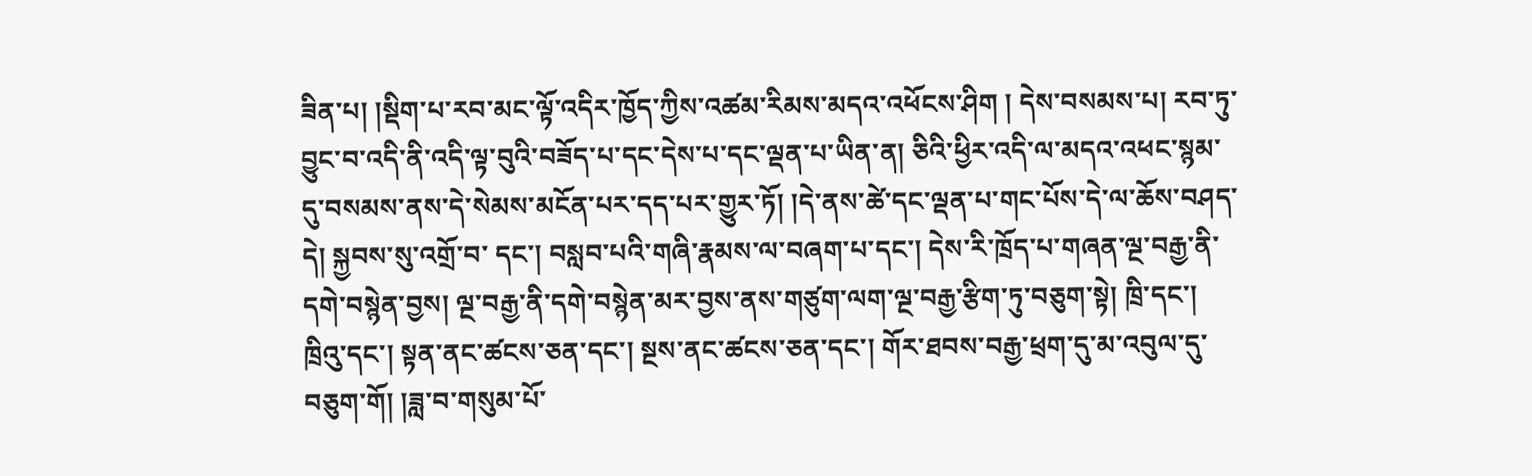ཟིན་པ། །སྡིག་པ་རབ་མང་ལྟོ་འདིར་ཁྱོད་ཀྱིས་འཚམ་རིམས་མདའ་འཕོངས་ཤིག ། དེས་བསམས་པ། རབ་ཏུ་བྱུང་བ་འདི་ནི་འདི་ལྟ་བུའི་བཟོད་པ་དང་དེས་པ་དང་ལྡན་པ་ཡིན་ན། ཅིའི་ཕྱིར་འདི་ལ་མདའ་འཕང་སྙམ་དུ་བསམས་ནས་དེ་སེམས་མངོན་པར་དད་པར་གྱུར་ཏོ། །དེ་ནས་ཚེ་དང་ལྡན་པ་གང་པོས་དེ་ལ་ཆོས་བཤད་དེ། སྐྱབས་སུ་འགྲོ་བ་ དང་། བསླབ་པའི་གཞི་རྣམས་ལ་བཞག་པ་དང་། དེས་རི་ཁྲོད་པ་གཞན་ལྔ་བརྒྱ་ནི་དགེ་བསྙེན་བྱས། ལྔ་བརྒྱ་ནི་དགེ་བསྙེན་མར་བྱས་ནས་གཙུག་ལག་ལྔ་བརྒྱ་རྩིག་ཏུ་བཅུག་སྟེ། ཁྲི་དང་། ཁྲིའུ་དང་། སྟན་ནང་ཚངས་ཅན་དང་། སྔས་ནང་ཚངས་ཅན་དང་། གོར་ཐབས་བརྒྱ་ཕྲག་དུ་མ་འབུལ་དུ་བཅུག་གོ། །ཟླ་བ་གསུམ་པོ་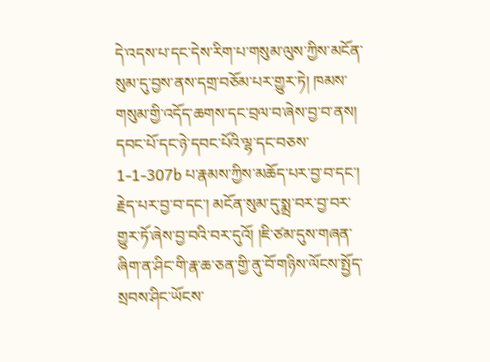དེ་འདས་པ་དང་དེས་རིག་པ་གསུམ་ལུས་ཀྱིས་མངོན་སུམ་དུ་བྱས་ནས་དགྲ་བཅོམ་པར་གྱུར་ཏེ། ཁམས་གསུམ་གྱི་འདོད་ཆགས་དང་བྲལ་བ་ཞེས་བྱ་བ་ནས། དབང་པོ་དང་ཉེ་དབང་པོའི་ལྷ་དང་བཅས་ 1-1-307b པ་རྣམས་ཀྱིས་མཆོད་པར་བྱ་བ་དང་། རྗེད་པར་བྱ་བ་དང་། མངོན་སུམ་དུ་སྨྲ་བར་བྱ་བར་གྱུར་ཏོ་ཞེས་བྱ་བའི་བར་དུའོ། །ཇི་ཙམ་དུས་གཞན་ཞིག་ན་ཤིང་གི་རྣ་ཆ་ཅན་གྱི་ནུ་བོ་གཉིས་ལོངས་སྤྱོད་སྲབས་ཤིང་ཡོངས་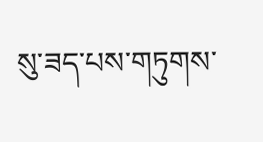སུ་ཟད་པས་གཏུགས་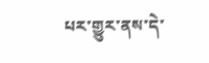པར་གྱུར་ནས་དེ་